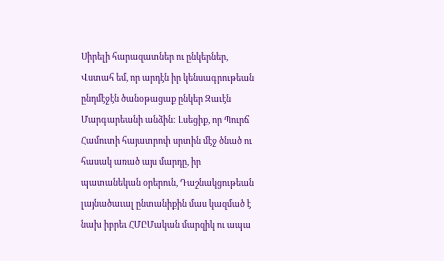Սիրելի հարազատներ ու ընկերներ,
Վստահ եմ, որ արդէն իր կենսագրութեան ընդմէջէն ծանօթացաք ընկեր Զաւէն Մարգարեանի անձին: Լսեցիք, որ Պուրճ Համուտի հայատրոփ սրտին մէջ ծնած ու հասակ առած այս մարդը, իր պատանեկան օրերուն, Դաշնակցութեան լայնածաւալ ընտանիքին մաս կազմած է նախ իբրեւ ՀՄԸՄական մարզիկ ու ապա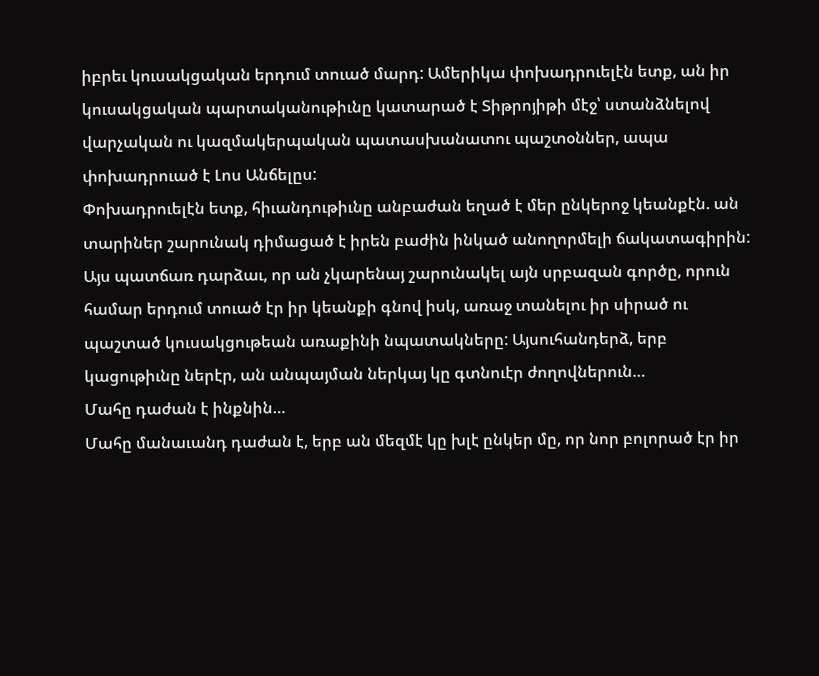իբրեւ կուսակցական երդում տուած մարդ: Ամերիկա փոխադրուելէն ետք, ան իր կուսակցական պարտականութիւնը կատարած է Տիթրոյիթի մէջ՝ ստանձնելով վարչական ու կազմակերպական պատասխանատու պաշտօններ, ապա փոխադրուած է Լոս Անճելըս:
Փոխադրուելէն ետք, հիւանդութիւնը անբաժան եղած է մեր ընկերոջ կեանքէն. ան տարիներ շարունակ դիմացած է իրեն բաժին ինկած անողորմելի ճակատագիրին: Այս պատճառ դարձաւ, որ ան չկարենայ շարունակել այն սրբազան գործը, որուն համար երդում տուած էր իր կեանքի գնով իսկ, առաջ տանելու իր սիրած ու պաշտած կուսակցութեան առաքինի նպատակները: Այսուհանդերձ, երբ կացութիւնը ներէր, ան անպայման ներկայ կը գտնուէր ժողովներուն…
Մահը դաժան է ինքնին…
Մահը մանաւանդ դաժան է, երբ ան մեզմէ կը խլէ ընկեր մը, որ նոր բոլորած էր իր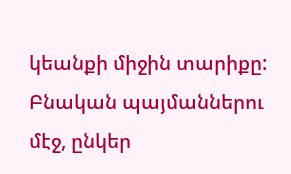կեանքի միջին տարիքը: Բնական պայմաններու մէջ, ընկեր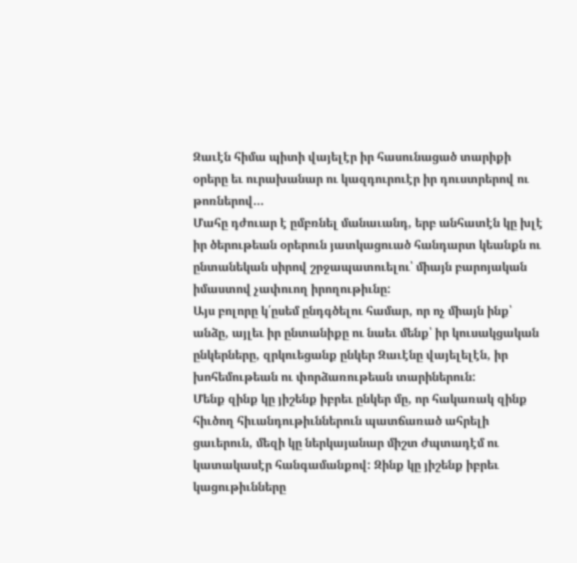Զաւէն հիմա պիտի վայելէր իր հասունացած տարիքի օրերը եւ ուրախանար ու կազդուրուէր իր դուստրերով ու թոռներով…
Մահը դժուար է ըմբռնել մանաւանդ, երբ անհատէն կը խլէ իր ծերութեան օրերուն յատկացուած հանդարտ կեանքն ու ընտանեկան սիրով շրջապատուելու՝ միայն բարոյական իմաստով չափուող իրողութիւնը:
Այս բոլորը կ՛ըսեմ ընդգծելու համար, որ ոչ միայն ինք՝ անձը, այլեւ իր ընտանիքը ու նաեւ մենք՝ իր կուսակցական ընկերները, զրկուեցանք ընկեր Զաւէնը վայելելէն, իր խոհեմութեան ու փորձառութեան տարիներուն:
Մենք զինք կը յիշենք իբրեւ ընկեր մը, որ հակառակ զինք հիւծող հիւանդութիւններուն պատճառած ահրելի ցաւերուն, մեզի կը ներկայանար միշտ ժպտադէմ ու կատակասէր հանգամանքով: Զինք կը յիշենք իբրեւ կացութիւնները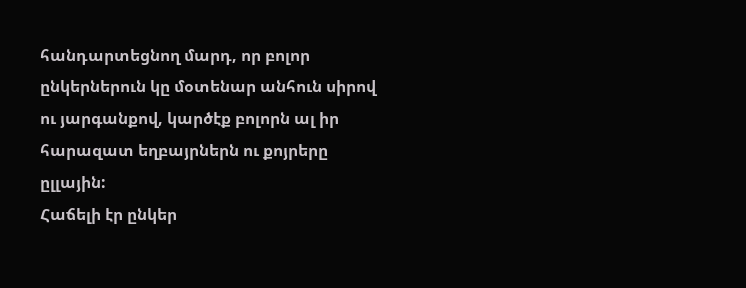հանդարտեցնող մարդ, որ բոլոր ընկերներուն կը մօտենար անհուն սիրով ու յարգանքով, կարծէք բոլորն ալ իր հարազատ եղբայրներն ու քոյրերը ըլլային:
Հաճելի էր ընկեր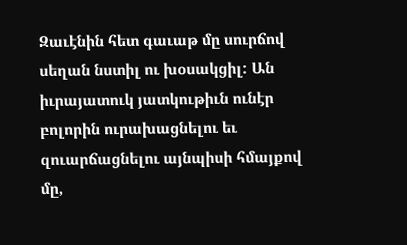Զաւէնին հետ գաւաթ մը սուրճով սեղան նստիլ ու խօսակցիլ: Ան իւրայատուկ յատկութիւն ունէր բոլորին ուրախացնելու եւ զուարճացնելու այնպիսի հմայքով մը,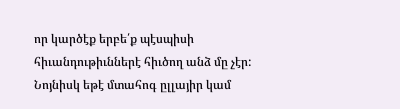որ կարծէք երբե՛ք պէսպիսի հիւանդութիւններէ հիւծող անձ մը չէր: Նոյնիսկ եթէ մտահոգ ըլլայիր կամ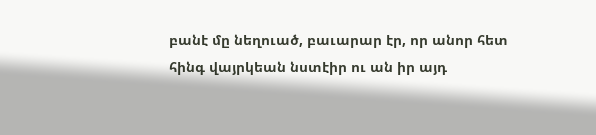բանէ մը նեղուած, բաւարար էր, որ անոր հետ հինգ վայրկեան նստէիր ու ան իր այդ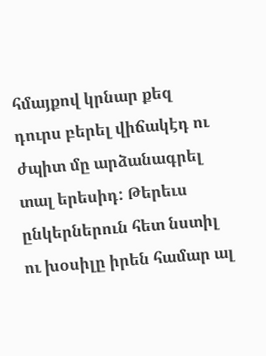հմայքով կրնար քեզ դուրս բերել վիճակէդ ու ժպիտ մը արձանագրել տալ երեսիդ: Թերեւս ընկերներուն հետ նստիլ ու խօսիլը իրեն համար ալ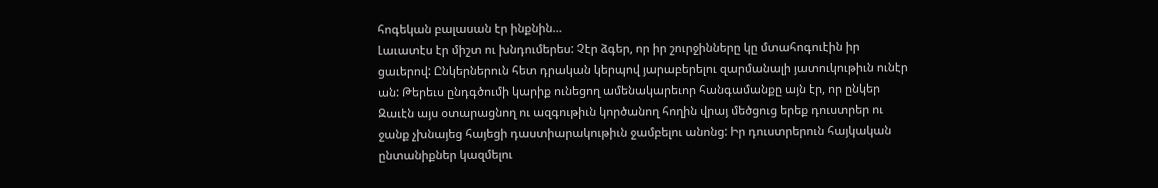հոգեկան բալասան էր ինքնին…
Լաւատէս էր միշտ ու խնդումերես: Չէր ձգեր, որ իր շուրջինները կը մտահոգուէին իր ցաւերով: Ընկերներուն հետ դրական կերպով յարաբերելու զարմանալի յատուկութիւն ունէր ան: Թերեւս ընդգծումի կարիք ունեցող ամենակարեւոր հանգամանքը այն էր, որ ընկեր Զաւէն այս օտարացնող ու ազգութիւն կործանող հողին վրայ մեծցուց երեք դուստրեր ու ջանք չխնայեց հայեցի դաստիարակութիւն ջամբելու անոնց: Իր դուստրերուն հայկական ընտանիքներ կազմելու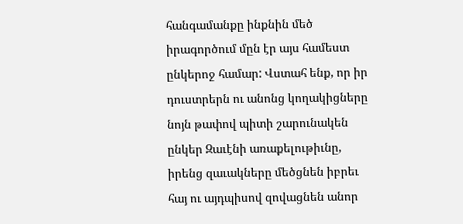հանգամանքը ինքնին մեծ իրագործում մըն էր այս համեստ ընկերոջ համար: Վստահ ենք, որ իր դուստրերն ու անոնց կողակիցները նոյն թափով պիտի շարունակեն ընկեր Զաւէնի առաքելութիւնը, իրենց զաւակները մեծցնեն իբրեւ հայ ու այդպիսով զովացնեն անոր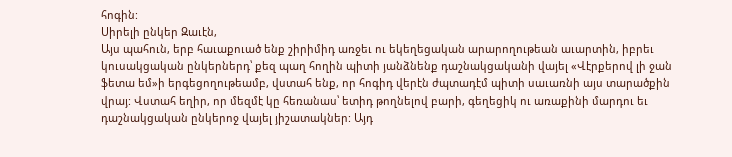հոգին:
Սիրելի ընկեր Զաւէն,
Այս պահուն, երբ հաւաքուած ենք շիրիմիդ առջեւ ու եկեղեցական արարողութեան աւարտին, իբրեւ կուսակցական ընկերներդ՝ քեզ պաղ հողին պիտի յանձնենք դաշնակցականի վայել «Վէրքերով լի ջան ֆետա եմ»ի երգեցողութեամբ, վստահ ենք, որ հոգիդ վերէն ժպտադէմ պիտի սաւառնի այս տարածքին վրայ: Վստահ եղիր, որ մեզմէ կը հեռանաս՝ ետիդ թողնելով բարի, գեղեցիկ ու առաքինի մարդու եւ դաշնակցական ընկերոջ վայել յիշատակներ: Այդ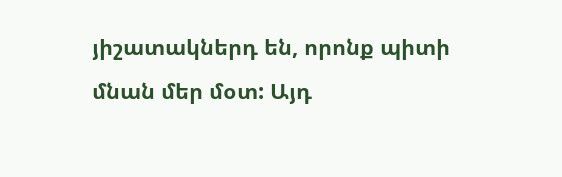յիշատակներդ են, որոնք պիտի մնան մեր մօտ: Այդ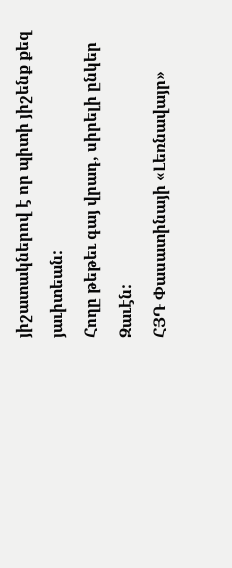յիշատակներով է որ պիտի յիշենք քեզ յաւիտեան:
Հողը թեթեւ գայ վրադ, սիրելի ընկեր Զաւէն:
ՀՅԴ Փասատինայի «Լեռնավայր»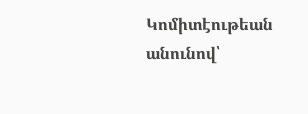Կոմիտէութեան անունով՝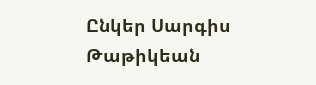Ընկեր Սարգիս Թաթիկեան